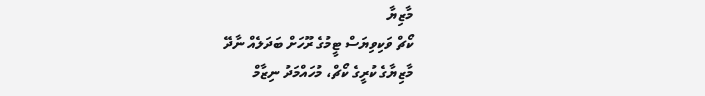މާޒިޔާ
ކޯޗް ވަކިވިޔަސް ޓީމުގެ ރޫހަށް ބަދަލެއް ނާދޭ
މާޒިޔާގެ ކުރީގެ ކޯޗް، މުހައްމަދު ނިޒާމް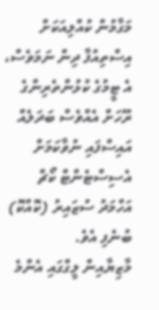މަގާމުން ކުއްލިއަކަށް އިސްތިއުފާ ދިން ނަމަވެސް، އެ ޓީމުގެ ކުޅުންތެރިންގެ ރޫހަށް އެއްވެސް ބަދަލެއް އައިސްފައި ނުވާކަމަށް އެސިސްޓެންޓް ކޯޗް އަހްމަދު ސުޒައިރު (ކޮއްކޮ) ބުނެފި އެވެ.
މާޒިޔާއިން ލީގްގައި އެންމެ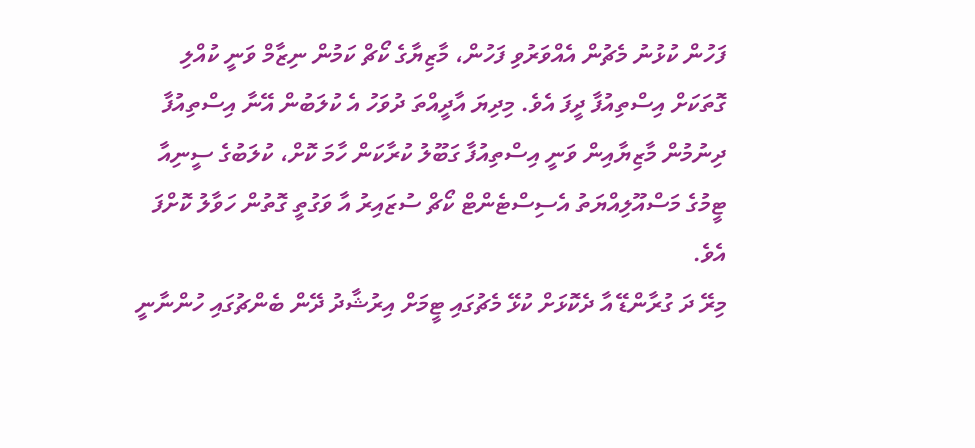ފަހުން ކުޅުނު މެޗުން އެއްވަރުވި ފަހުން، މާޒިޔާގެ ކޯޗް ކަމުން ނިޒާމް ވަނީ ކުއްލި ގޮތަކަށް އިސްތިއުފާ ދީފަ އެވެ. މިދިޔަ އާދީއްތަ ދުވަހު އެ ކުލަބުން އޭނާ އިސްތިއުފާ ދިނުމުން މާޒިޔާއިން ވަނީ އިސްތިއުފާ ގަބޫލު ކުރާކަން ހާމަ ކޮށް، ކުލަބުގެ ސީނިއާ ޓީމުގެ މަސްއޫލިއްޔަތު އެސިސްޓެންޓް ކޯޗް ސުޒައިރު އާ ވަގުތީ ގޮތުން ހަވާލު ކޮށްފަ އެވެ.
މިރޭ ދަ ގުރާންޑޭ އާ ދެކޮޅަށް ކުޅޭ މެޗުގައި ޓީމަށް އިރުޝާދު ދޭން ބެންޗުގައި ހުންނާނީ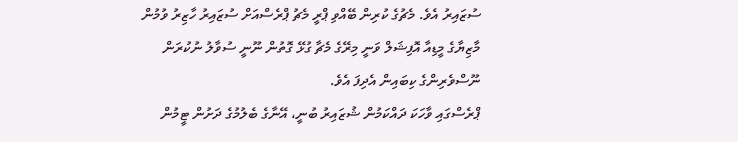ސުޒައިރު އެވެ. މެޗުގެ ކުރިން ބޭއްވި ޕްރީ މެޗު ޕްރެސްއަށް ސުޒައިރު ހާޒިރު ވުމުން މާޒިޔާގެ މީޑިއާ އޮފިޝަލް ވަނީ މިރޭގެ މެޗާ ގުޅޭ ގޮތުން ނޫނީ ސުވާލު ނުކުރަން ނޫސްވެރިންގެ ކިބައިން އެދިފަ އެވެ.
ޕްރެސްގައި ވާހަކަ ދައްކަމުން ޝުޒައިރު ބުނީ، އޭނާގެ ބެލުމުގެ ދަށުން ޓީމުން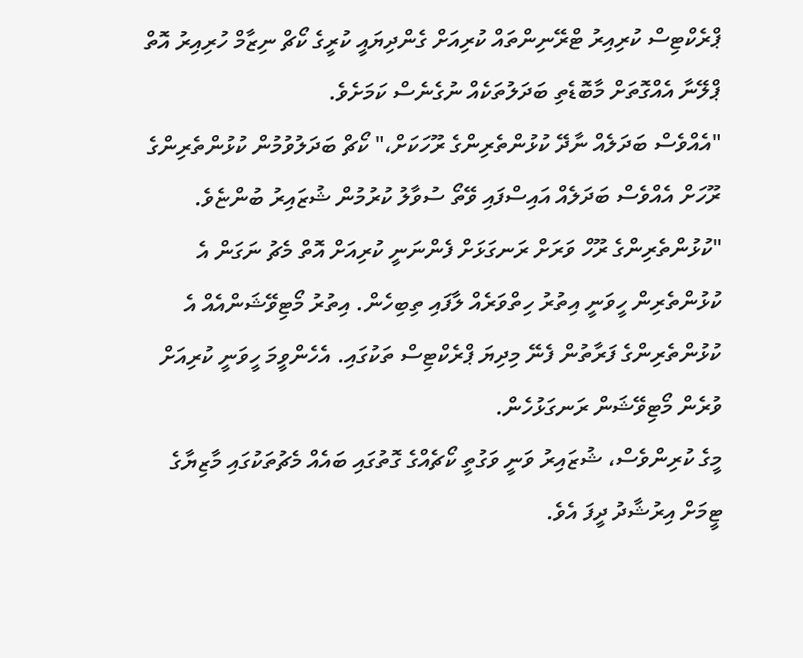ޕްރެކްޓިސް ކުރިއިރު ޓްރޭނިންތައް ކުރިއަށް ގެންދިޔައީ ކުރީގެ ކޯޗް ނިޒާމް ހުރިއިރު އޮތް ޕްލޭނާ އެއްގޮތަށް މާބޮޑެތި ބަދަލުތަކެއް ނުގެނެސް ކަމަށެވެ.
"އެއްވެސް ބަދަލެއް ނާދޭ ކުޅުންތެރިންގެ ރޫހަކަށް،" ކޯޗް ބަދަލުވުމުން ކުޅުންތެރިންގެ ރޫހަށް އެއްވެސް ބަދަލެއް އައިސްފައި ވޭތޯ ސުވާލު ކުރުމުން ޝުޒައިރު ބުންޏެވެ. "ކުޅުންތެރިންގެ ރޫހް ވަރަށް ރަނގަޅަށް ފެންނަނީ ކުރިއަށް އޮތް މެޗު ނަގަން އެ ކުޅުންތެރިން ހީވަނީ އިތުރު ހިތްވަރެއް ލާފައި ތިބިހެން. އިތުރު މޯޓިވޭޝަންއެއް އެ ކުޅުންތެރިންގެ ފަރާތުން ފެނޭ މިދިޔަ ޕްރެކްޓިސް ތަކުގައި. އެހެންވީމަ ހީވަނީ ކުރިއަށް ވުރެން މޯޓިވޭޝަން ރަނގަޅުހެން.
މީގެ ކުރިންވެސް، ޝުޒައިރު ވަނީ ވަގުތީ ކޯޗެއްގެ ގޮތުގައި ބައެއް މެޗުތަކުގައި މާޒިޔާގެ ޓީމަށް އިރުޝާދު ދީފަ އެވެ.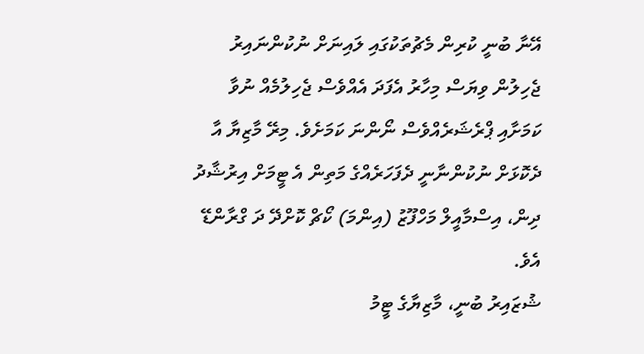އޭނާ ބުނީ ކުރިން މެޗުތަކުގައި ލައިނަށް ނުކުންނައިރު ޖެހިލުން ވިޔަސް މިހާރު އެފަދަ އެއްވެސް ޖެހިލުމެއް ނުވާ ކަމަށާއި ޕްރެޝަރެއްވެސް ނޯންނަ ކަމަށެވެ. މިރޭ މާޒިޔާ އާ ދެކޮޅަށް ނުކުންނާނީ ދެފަހަރެއްގެ މަތިން އެ ޓީމަށް އިރުޝާދު ދިން، އިސްމާއީލް މަހްފޫޒު (އިންމަ) ކޯޗް ކޮށްދޭ ދަ ގްރާންޑޭ އެވެ.
ޝުޒައިރު ބުނީ، މާޒިޔާގެ ޓީމު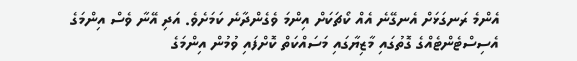އެންމެ ރަނގަޅަށް އެނގޭނެ އެއް ކޯޗަކަށް އިންމަ ވެގެންދާނެ ކަމަށެވެ. އަދި އޭނާ ވެސް އިންމަގެ އެސިސްޓެންޓެއްގެ ގޮތުގައި މާޒިޔާގައި މަސައްކަތް ކޮށްފައި ވުމުން އިންމަގެ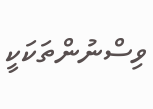ވިސްނުންތަކަކީ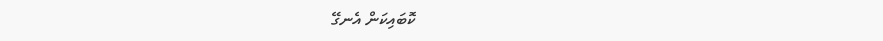ކޮބައިކަން އެނގޭ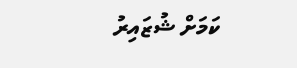ކަމަށް ޝުޒައިރު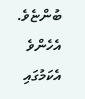ބުންޏެވެ. އެހެންވެ އެކަމުގައި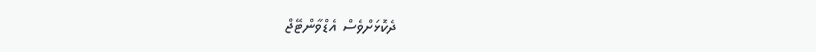ދެކޮޅަށްވެސް އެޑްވާންޓޭޖް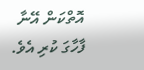އޮތްކަން އޭނާ ފާހާގަ ކުރި އެވެ.